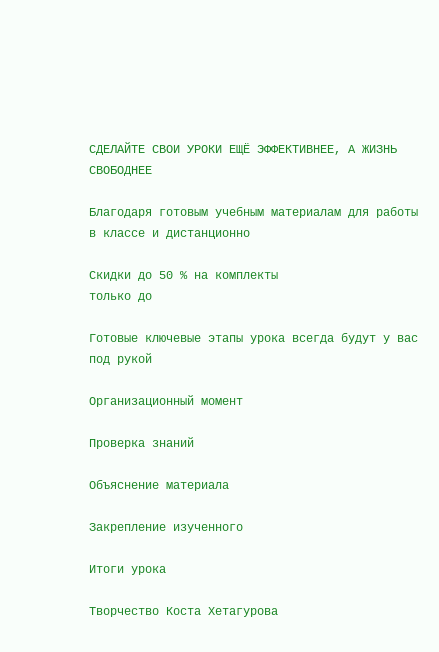СДЕЛАЙТЕ СВОИ УРОКИ ЕЩЁ ЭФФЕКТИВНЕЕ, А ЖИЗНЬ СВОБОДНЕЕ

Благодаря готовым учебным материалам для работы в классе и дистанционно

Скидки до 50 % на комплекты
только до

Готовые ключевые этапы урока всегда будут у вас под рукой

Организационный момент

Проверка знаний

Объяснение материала

Закрепление изученного

Итоги урока

Творчество Коста Хетагурова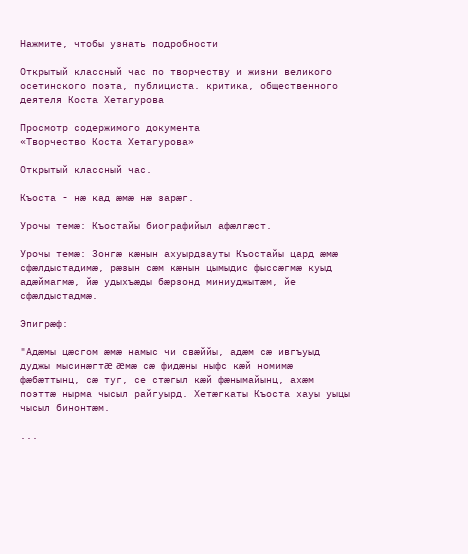Нажмите, чтобы узнать подробности

Открытый классный час по творчеству и жизни великого осетинского поэта, публициста. критика, общественного деятеля Коста Хетагурова

Просмотр содержимого документа
«Творчество Коста Хетагурова»

Открытый классный час.

Къоста - нæ кад æмæ нæ зарæг.

Урочы темæ: Къостайы биографийыл афæлгæст.

Урочы темæ: Зонгæ кæнын ахуырдзауты Къостайы цард æмæ сфæлдыстадимæ, рæзын сæм кæнын цымыдис фыссæгмæ куыд адæймагмæ, йæ удыхъæды бæрзонд миниуджытæм, йе сфæлдыстадмæ.

Эпигрæф:

"Адæмы цæсгом æмæ намыс чи свæййы, адæм сæ ивгъуыд дуджы мысинæгтæ æмæ сæ фидæны ныфс кæй номимæ фæбæттынц, сæ туг, се стæгыл кæй фæнымайынц, ахæм поэттæ нырма чысыл райгуырд. Хетæгкаты Къоста хауы уыцы чысыл бинонтæм.

...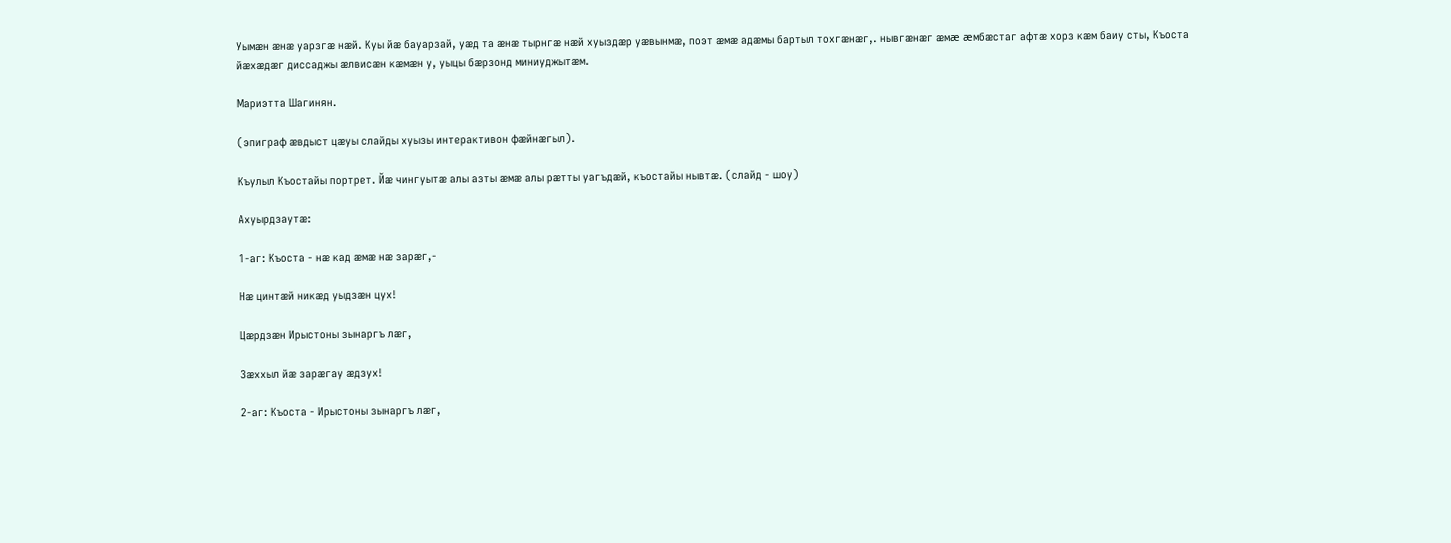Уымæн æнæ уарзгæ нæй. Куы йæ бауарзай, уæд та æнæ тырнгæ нæй хуыздæр уæвынмæ, поэт æмæ адæмы бартыл тохгæнæг,. нывгæнæг æмæ æмбæстаг афтæ хорз кæм баиу сты, Къоста йæхæдæг диссаджы æлвисæн кæмæн у, уыцы бæрзонд миниуджытæм.

Мариэтта Шагинян.

(эпиграф æвдыст цæуы слайды хуызы интерактивон фæйнæгыл).

Къулыл Къостайы портрет. Йæ чингуытæ алы азты æмæ алы рæтты уагъдæй, къостайы нывтæ. (слайд - шоу)

Ахуырдзаутæ:

1-аг: Къоста - нæ кад æмæ нæ зарæг,-

Нæ цинтæй никæд уыдзæн цух!

Цæрдзæн Ирыстоны зынаргъ лæг,

Зæххыл йæ зарæгау æдзух!

2-аг: Къоста - Ирыстоны зынаргъ лæг,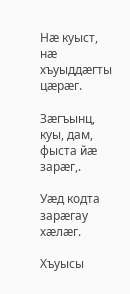Нæ куыст, нæ хъуыддæгты цæрæг.

Зæгъынц, куы, дам, фыста йæ зарæг,.

Уæд кодта зарæгау хæлæг.

Хъуысы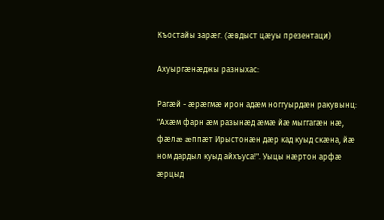Къостайы зарæг. (æвдыст цæуы презентаци)

Ахуыргæнæджы разныхас:

Рагæй - æрæгмæ ирон адæм ноггуырдæн ракувынц: "Ахæм фарн æм разынæд æмæ йæ мыггагæн нæ, фæлæ æппæт Ирыстонæн дæр кад куыд скæна, йæ ном дардыл куыд айхъуса!". Уыцы нæртон арфæ æрцыд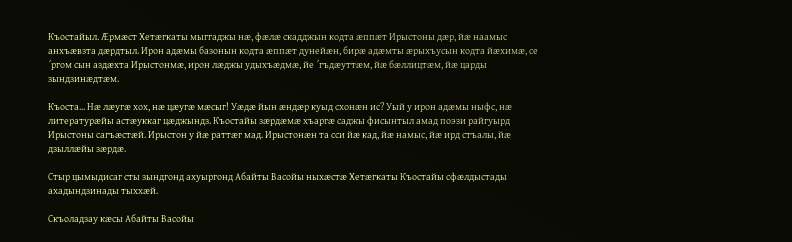Къостайыл. Æрмæст Хетæгкаты мыггаджы нæ, фæлæ скадджын кодта æппæт Ирыстоны дæр, йæ наамыс анхъæвзта дæрдтыл. Ирон адæмы базонын кодта æппæт дунейæн, бирæ адæмты æрыхъусын кодта йæхимæ, се ´ргом сын аздæхта Ирыстонмæ, ирон лæджы удыхъæдмæ, йе ´гъдæуттæм, йæ бæллицтæм, йæ царды зындзинæдтæм.

Къоста... Нæ лæугæ хох, нæ цæугæ мæсыг! Уæдæ йын æндæр куыд схонæн ис? Уый у ирон адæмы ныфс, нæ литературæйы астæуккаг цæджындз. Къостайы зæрдæмæ хъаргæ саджы фисынтыл амад поэзи райгуырд Ирыстоны сагъæстæй. Ирыстон у йæ раттæг мад. Ирыстонæн та сси йæ кад, йæ намыс, йæ ирд стъалы, йæ дзыллæйы зæрдæ.

Стыр цымыдисаг сты зындгонд ахуыргонд Абайты Васойы ныхæстæ Хетæгкаты Къостайы сфæлдыстады ахадындзинады тыххæй.

Скъоладзау кæсы Абайты Васойы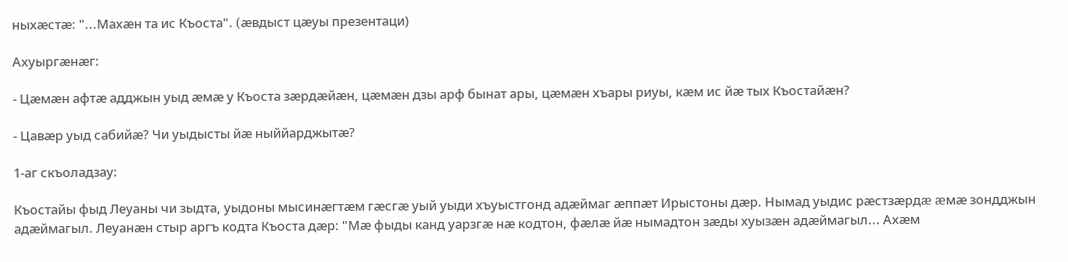ныхæстæ: "...Махæн та ис Къоста". (æвдыст цæуы презентаци)

Ахуыргæнæг:

- Цæмæн афтæ адджын уыд æмæ у Къоста зæрдæйæн, цæмæн дзы арф бынат ары, цæмæн хъары риуы, кæм ис йæ тых Къостайæн?

- Цавæр уыд сабийæ? Чи уыдысты йæ ныййарджытæ?

1-аг скъоладзау:

Къостайы фыд Леуаны чи зыдта, уыдоны мысинæгтæм гæсгæ уый уыди хъуыстгонд адæймаг æппæт Ирыстоны дæр. Нымад уыдис рæстзæрдæ æмæ зондджын адæймагыл. Леуанæн стыр аргъ кодта Къоста дæр: "Мæ фыды канд уарзгæ нæ кодтон, фæлæ йæ нымадтон зæды хуызæн адæймагыл... Ахæм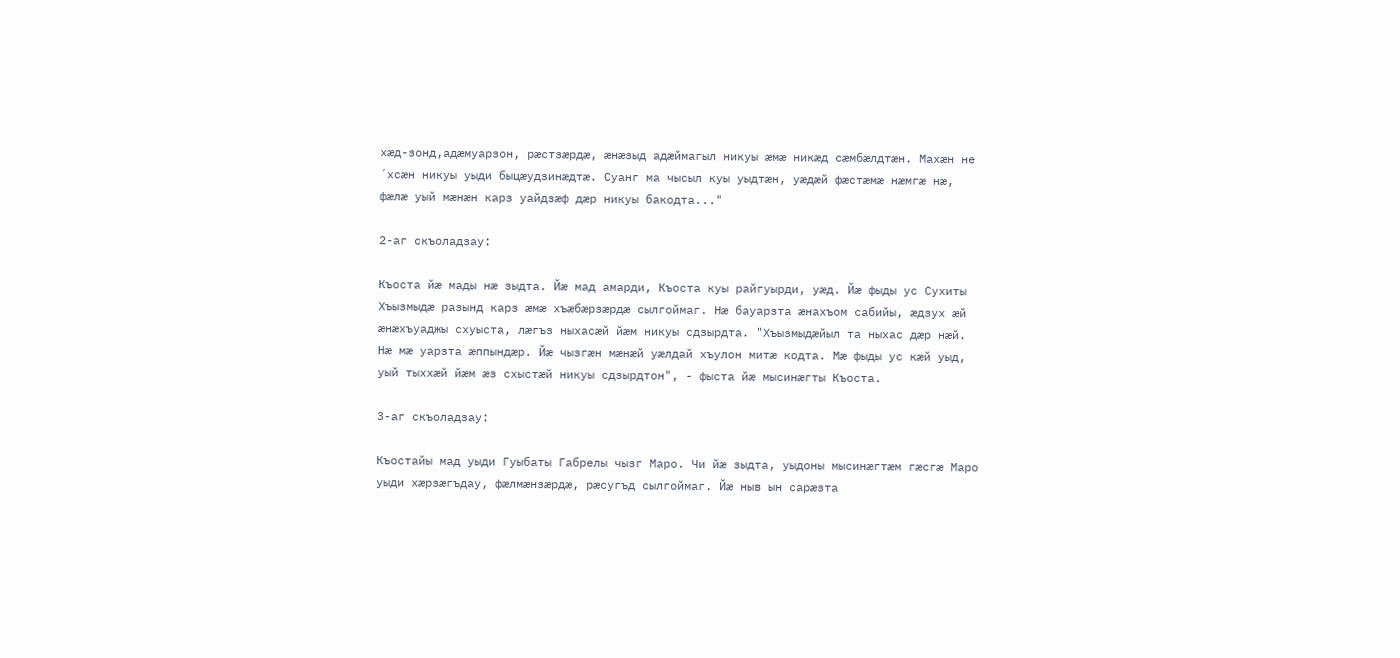хæд-зонд,адæмуарзон, рæстзæрдæ, æнæзыд адæймагыл никуы æмæ никæд сæмбæлдтæн. Махæн не ´хсæн никуы уыди быцæудзинæдтæ. Суанг ма чысыл куы уыдтæн, уæдæй фæстæмæ нæмгæ нæ, фæлæ уый мæнæн карз уайдзæф дæр никуы бакодта..."

2-аг скъоладзау:

Къоста йæ мады нæ зыдта. Йæ мад амарди, Къоста куы райгуырди, уæд. Йæ фыды ус Сухиты Хъызмыдæ разынд карз æмæ хъæбæрзæрдæ сылгоймаг. Нæ бауарзта æнахъом сабийы, æдзух æй æнæхъуаджы схуыста, лæгъз ныхасæй йæм никуы сдзырдта. "Хъызмыдæйыл та ныхас дæр нæй. Нæ мæ уарзта æппындæр. Йæ чызгæн мæнæй уæлдай хъулон митæ кодта. Мæ фыды ус кæй уыд, уый тыххæй йæм æз схыстæй никуы сдзырдтон", - фыста йæ мысинæгты Къоста.

3-аг скъоладзау:

Къостайы мад уыди Гуыбаты Габрелы чызг Маро. Чи йæ зыдта, уыдоны мысинæгтæм гæсгæ Маро уыди хæрзæгъдау, фæлмæнзæрдæ, рæсугъд сылгоймаг. Йæ ныв ын сарæзта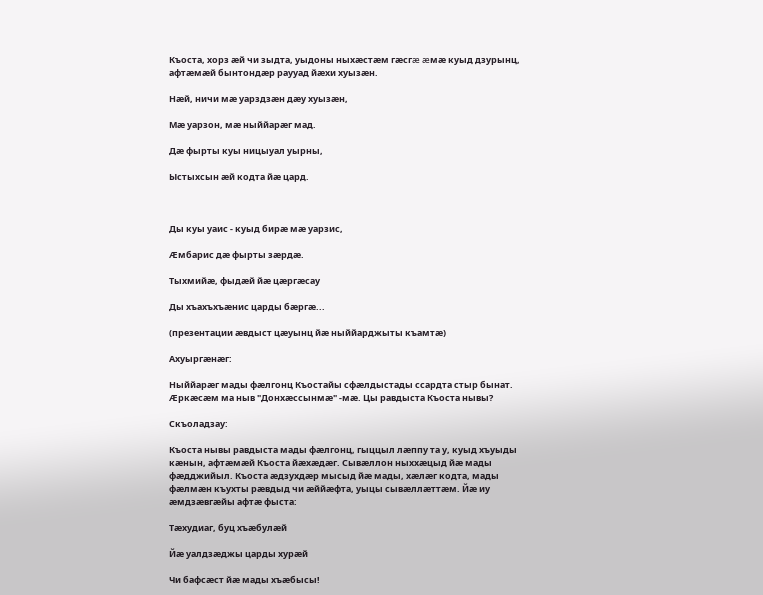Къоста, хорз æй чи зыдта, уыдоны ныхæстæм гæсгæ æмæ куыд дзурынц, афтæмæй бынтондæр раууад йæхи хуызæн.

Нæй, ничи мæ уарздзæн дæу хуызæн,

Мæ уарзон, мæ ныййарæг мад.

Дæ фырты куы ницыуал уырны,

Ыстыхсын æй кодта йæ цард.



Ды куы уаис - куыд бирæ мæ уарзис,

Æмбарис дæ фырты зæрдæ.

Тыхмийæ, фыдæй йæ цæргæсау

Ды хъахъхъæнис царды бæргæ...

(презентации æвдыст цæуынц йæ ныййарджыты къамтæ)

Ахуыргæнæг:

Ныййарæг мады фæлгонц Къостайы сфæлдыстады ссардта стыр бынат. Æркæсæм ма ныв "Донхæссынмæ" -мæ. Цы равдыста Къоста нывы?

Скъоладзау:

Къоста нывы равдыста мады фæлгонц, гыццыл лæппу та у, куыд хъуыды кæнын, афтæмæй Къоста йæхæдæг. Сывæллон ныххæцыд йæ мады фæдджийыл. Къоста æдзухдæр мысыд йæ мады, хæлæг кодта, мады фæлмæн къухты рæвдыд чи æййæфта, уыцы сывæллæттæм. Йæ иу æмдзæвгæйы афтæ фыста:

Тæхудиаг, буц хъæбулæй

Йæ уалдзæджы царды хурæй

Чи бафсæст йæ мады хъæбысы!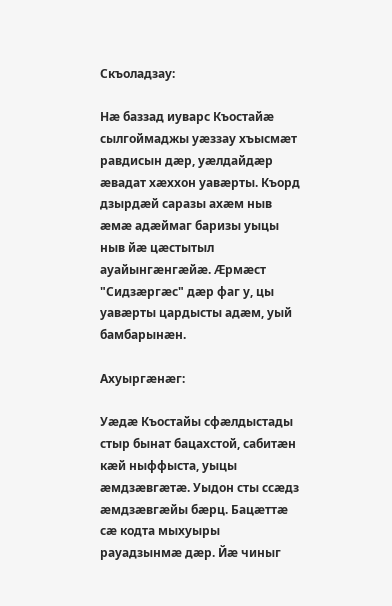Скъоладзау:

Нæ баззад иуварс Къостайæ сылгоймаджы уæззау хъысмæт равдисын дæр, уæлдайдæр æвадат хæххон уавæрты. Къорд дзырдæй саразы ахæм ныв æмæ адæймаг баризы уыцы ныв йæ цæстытыл ауайынгæнгæйæ. Æрмæст "Сидзæргæс" дæр фаг у, цы уавæрты цардысты адæм, уый бамбарынæн.

Ахуыргæнæг:

Уæдæ Къостайы сфæлдыстады стыр бынат бацахстой, сабитæн кæй ныффыста, уыцы æмдзæвгæтæ. Уыдон сты ссæдз æмдзæвгæйы бæрц. Бацæттæ сæ кодта мыхуыры рауадзынмæ дæр. Йæ чиныг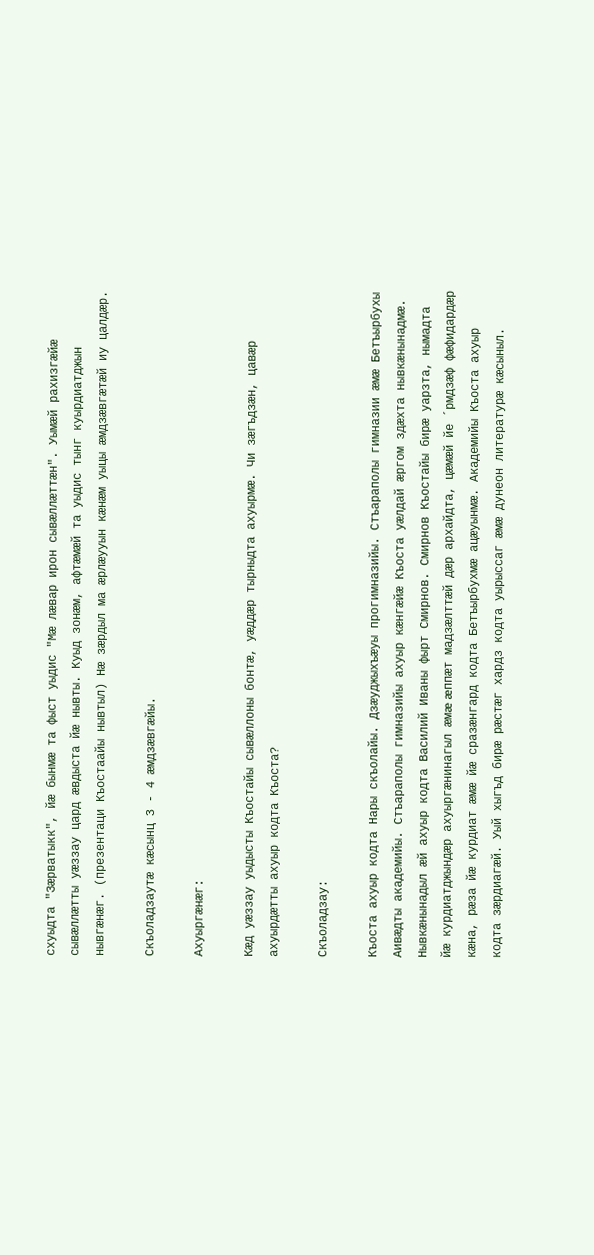схуыдта "Зæрватыкк", йæ бынмæ та фыст уыдис "Мæ лæвар ирон сывæллæттæн". Уымæй рахизгæйæ сывæллæтты уæззау цард æвдыста йæ нывты. Куыд зонæм, афтæмæй та уыдис тынг куырдиатджын нывгæнæг. (презентаци Къостаайы нывтыл) Нæ зæрдыл ма æрлæууын кæнæм уыцы æмдзæвгæтæй иу цалдæр.

Скъоладзаутæ кæсынц 3 - 4 æмдзæвгæйы.

Ахуыргæнæг:

Кæд уæззау уыдысты Къостайы сывæллоны бонтæ, уæддæр тырныдта ахуырмæ. Чи зæгъдзæн, цавæр ахуырдæтты ахуыр кодта Къоста?

Скъоладзау:

Къоста ахуыр кодта Нары скъолайы. Дзæуджыхъæуы прогимназийы. Стъараполы гимназии æмæ Бетъырбухы Аивæдты академийы. Стъараполы гимназийы ахуыр кæнгæйæ Къоста уæлдай æргом здæхта нывкæнынадмæ. Нывкæнынадыл æй ахуыр кодта Василий Иваны фырт Смирнов. Смирнов Къостайы бирæ уарзта, нымадта йæ курдиатджындæр ахуыргæнинагыл æмæ æппæт мадзæлттæй дæр архайдта, цæмæй йе ´рмдзæф фæфидардæр кæна, рæза йæ курдиат æмæ йæ сразæнгард кодта Бетъырбухмæ ацæуынмæ. Академийы Къоста ахуыр кодта зæрдиагæй. Уый хыгъд бирæ рæстæг хардз кодта уырыссаг æмæ дунеон литературæ кæсыныл.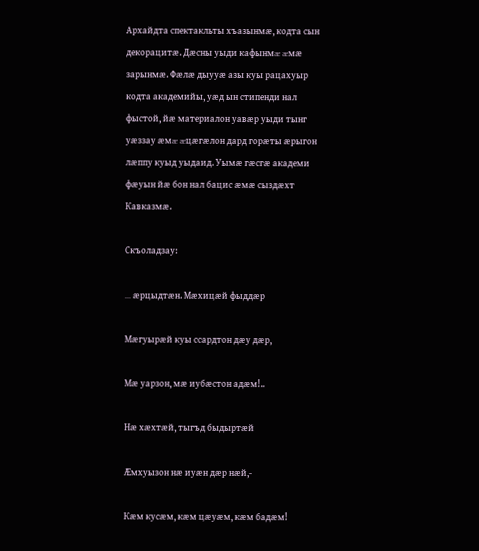Архайдта спектакльты хъазынмæ, кодта сын декорацитæ. Дæсны уыди кафынмæ æмæ зарынмæ. Фæлæ дыууæ азы куы рацахуыр кодта академийы, уæд ын стипенди нал фыстой, йæ материалон уавæр уыди тынг уæззау æмæ æцæгæлон дард горæты æрыгон лæппу куыд уыдаид. Уымæ гæсгæ академи фæуын йæ бон нал бацис æмæ сыздæхт Кавказмæ.

Скъоладзау:

... æрцыдтæн. Мæхицæй фыддæр

Мæгуырæй куы ссардтон дæу дæр,

Мæ уарзон, мæ иубæстон адæм!..

Нæ хæхтæй, тыгъд быдыртæй

Æмхуызон нæ иуæн дæр нæй,-

Кæм кусæм, кæм цæуæм, кæм бадæм!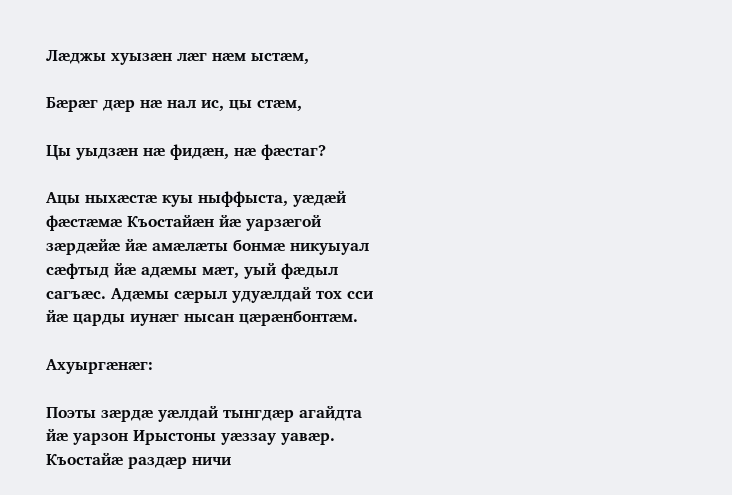Лæджы хуызæн лæг нæм ыстæм,

Бæрæг дæр нæ нал ис, цы стæм,

Цы уыдзæн нæ фидæн, нæ фæстаг?

Ацы ныхæстæ куы ныффыста, уæдæй фæстæмæ Къостайæн йæ уарзæгой зæрдæйæ йæ амæлæты бонмæ никуыуал сæфтыд йæ адæмы мæт, уый фæдыл сагъæс. Адæмы сæрыл удуæлдай тох сси йæ царды иунæг нысан цæрæнбонтæм.

Ахуыргæнæг:

Поэты зæрдæ уæлдай тынгдæр агайдта йæ уарзон Ирыстоны уæззау уавæр. Къостайæ раздæр ничи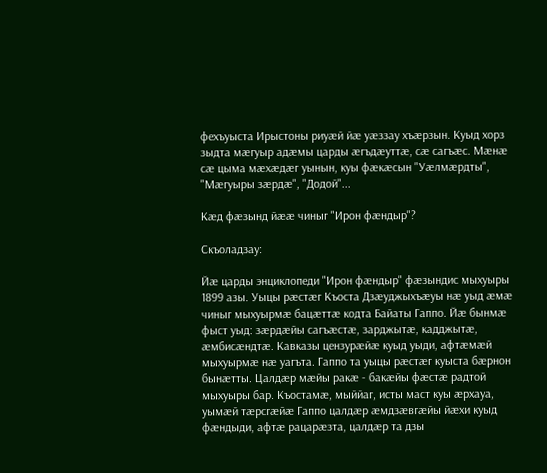фехъуыста Ирыстоны риуæй йæ уæззау хъæрзын. Куыд хорз зыдта мæгуыр адæмы царды æгъдæуттæ, сæ сагъæс. Мæнæ сæ цыма мæхæдæг уынын, куы фæкæсын "Уæлмæрдты", "Мæгуыры зæрдæ", "Додой"...

Кæд фæзынд йææ чиныг "Ирон фæндыр"?

Скъоладзау:

Йæ царды энциклопеди "Ирон фæндыр" фæзындис мыхуыры 1899 азы. Уыцы рæстæг Къоста Дзæуджыхъæуы нæ уыд æмæ чиныг мыхуырмæ бацæттæ кодта Байаты Гаппо. Йæ бынмæ фыст уыд: зæрдæйы сагъæстæ, зарджытæ, кадджытæ, æмбисæндтæ. Кавказы цензурæйæ куыд уыди, афтæмæй мыхуырмæ нæ уагъта. Гаппо та уыцы рæстæг куыста бæрнон бынæтты. Цалдæр мæйы ракæ - бакæйы фæстæ радтой мыхуыры бар. Къостамæ, мыййаг, исты маст куы æрхауа, уымæй тæрсгæйæ Гаппо цалдæр æмдзæвгæйы йæхи куыд фæндыди, афтæ рацарæзта, цалдæр та дзы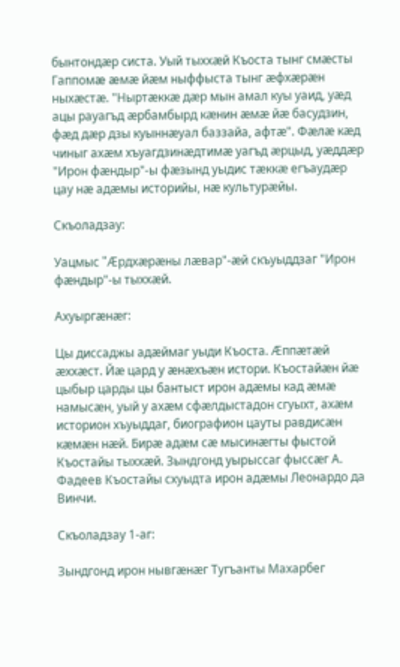бынтондæр систа. Уый тыххæй Къоста тынг смæсты Гаппомæ æмæ йæм ныффыста тынг æфхæрæн ныхæстæ. "Ныртæккæ дæр мын амал куы уаид, уæд ацы рауагъд æрбамбырд кæнин æмæ йæ басудзин, фæд дæр дзы куыннæуал баззайа, афтæ". Фæлæ кæд чиныг ахæм хъуагдзинæдтимæ уагъд æрцыд, уæддæр "Ирон фæндыр"-ы фæзынд уыдис тæккæ егъаудæр цау нæ адæмы историйы, нæ культурæйы.

Скъоладзау:

Уацмыс "Æрдхæрæны лæвар"-æй скъуыддзаг "Ирон фæндыр"-ы тыххæй.

Ахуыргæнæг:

Цы диссаджы адæймаг уыди Къоста. Æппæтæй æххæст. Йæ цард у æнæхъæн истори. Къостайæн йæ цыбыр царды цы бантыст ирон адæмы кад æмæ намысæн, уый у ахæм сфæлдыстадон сгуыхт, ахæм историон хъуыддаг, биографион цауты равдисæн кæмæн нæй. Бирæ адæм сæ мысинæгты фыстой Къостайы тыххæй. Зындгонд уырыссаг фыссæг А. Фадеев Къостайы схуыдта ирон адæмы Леонардо да Винчи.

Скъоладзау 1-аг:

Зындгонд ирон нывгæнæг Тугъанты Махарбег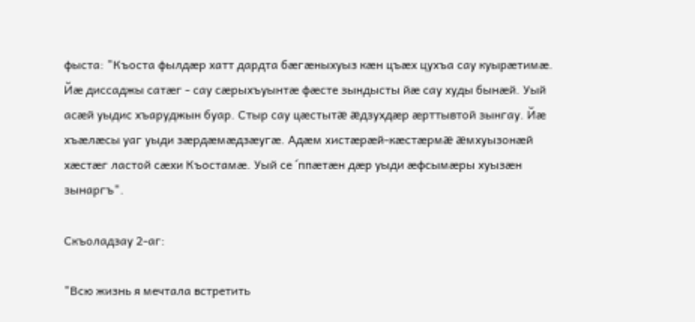фыста: "Къоста фылдæр хатт дардта бæгæныхуыз кæн цъæх цухъа сау куырæтимæ. Йæ диссаджы сатæг - сау сæрыхъуынтæ фæсте зындысты йæ сау худы бынæй. Уый асæй уыдис хъаруджын буар. Стыр сау цæстытæ æдзухдæр æрттывтой зынгау. Йæ хъæлæсы уаг уыди зæрдæмæдзæугæ. Адæм хистæрæй-кæстæрмæ æмхуызонæй хæстæг ластой сæхи Къостамæ. Уый се ´ппæтæн дæр уыди æфсымæры хуызæн зынаргъ".

Скъоладзау 2-аг:

"Всю жизнь я мечтала встретить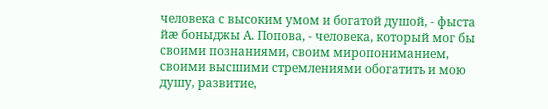человека с высоким умом и богатой душой, - фыста йæ боныджы А. Попова, - человека, который мог бы своими познаниями, своим миропониманием, своими высшими стремлениями обогатить и мою душу, развитие,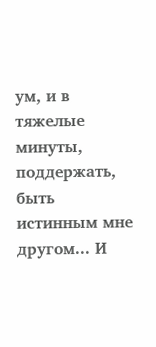ум, и в тяжелые минуты, поддержать, быть истинным мне другом... И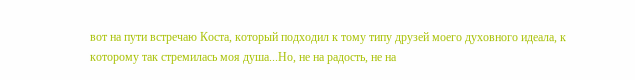вот на пути встречаю Коста, который подходил к тому типу друзей моего духовного идеала, к которому так стремилась моя душа...Но, не на радость, не на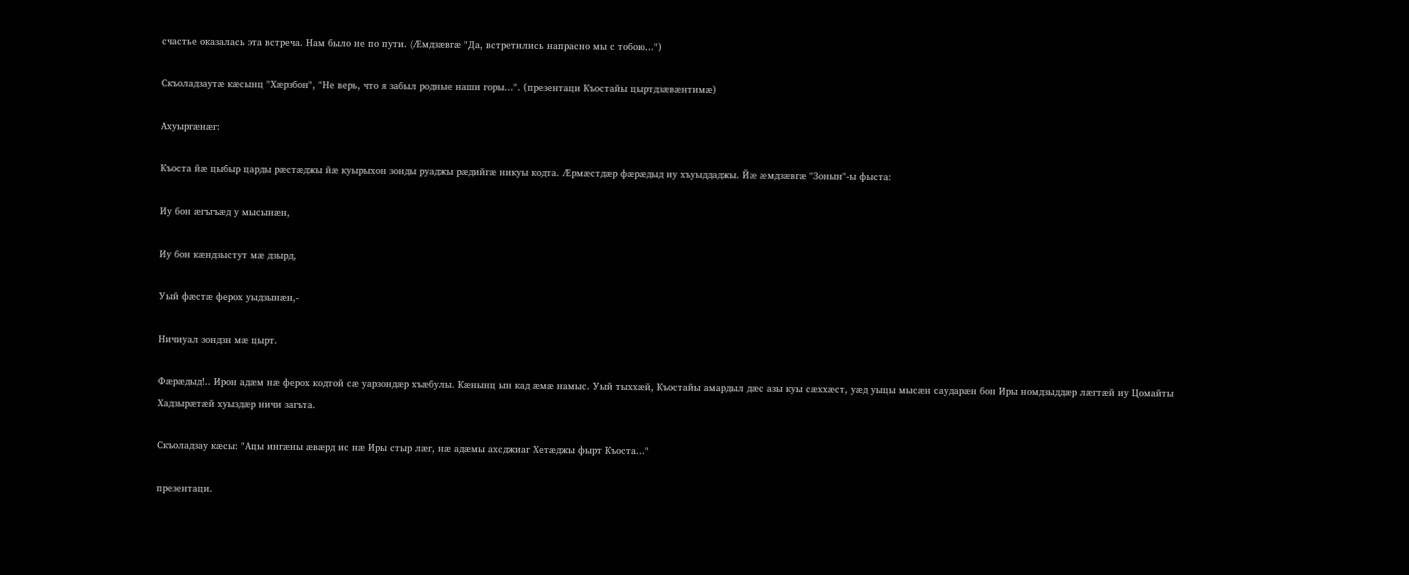счастье оказалась эта встреча. Нам было не по пути. (Æмдзæвгæ "Да, встретились напрасно мы с тобою...")

Скъоладзаутæ кæсынц "Хæрзбон", "Не верь, что я забыл родные наши горы...". (презентаци Къостайы цыртдзæвæнтимæ)

Ахуыргæнæг:

Къоста йæ цыбыр царды рæстæджы йæ куырыхон зонды руаджы рæдийгæ никуы кодта. Æрмæстдæр фæрæдыд иу хъуыддаджы. Йæ æмдзæвгæ "Зонын"-ы фыста:

Иу бон æгъгъæд у мысынæн,

Иу бон кæндзыстут мæ дзырд,

Уый фæстæ ферох уыдзынæн,-

Ничиуал зондзн мæ цырт.

Фæрæдыд!.. Ирон адæм нæ ферох кодтой сæ уарзондæр хъæбулы. Кæнынц ын кад æмæ намыс. Уый тыххæй, Къостайы амардыл дæс азы куы сæххæст, уæд уыцы мысæн саударæн бон Иры номдзыддæр лæгтæй иу Цомайты Хадзырæтæй хуыздæр ничи загъта.

Скъоладзау кæсы: "Ацы ингæны æвæрд ис нæ Иры стыр лæг, нæ адæмы ахсджиаг Хетæджы фырт Къоста..."

презентаци.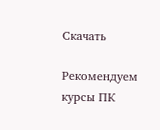Скачать

Рекомендуем курсы ПК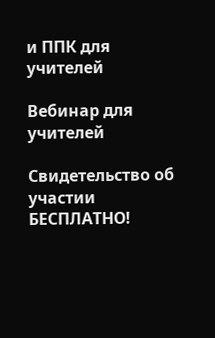и ППК для учителей

Вебинар для учителей

Свидетельство об участии БЕСПЛАТНО!